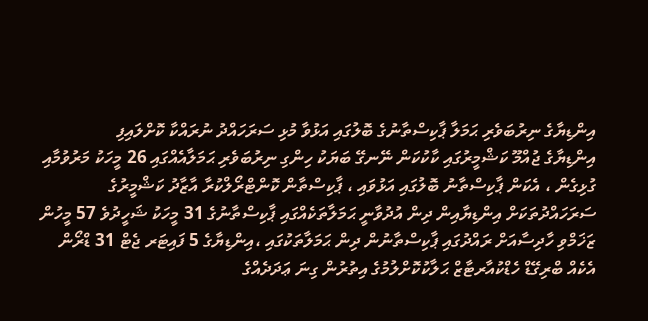އިންޑިޔާގެ ނިރުބަވެރި ޙަމަލާ ޕާކިސްތާނުގެ ބޮލުގައި އަޅުވާ މުޅި ސަރަހައްދު ނުރައްކާ ކޮށްލައިފި
އިންޑިޔާގެ ޖުއްމޫ ކަޝްމީރުގައި ކާކުކަން ނޭނގޭ ބަޔަކު ހިންގި ނިރުބަވެރި ޙަމަލާއެއްގައި 26 މީހަކު މަރުވުމާއި ގުޅިގެން ، އެކަން ޕާކިސްތާނު ބޮލުގައި އަޅުވައި ، ޕާކިސްތާން ކޮންޓްރޯލްކުރާ އާޒާދު ކަޝްމީރުގެ ސަރަހައްދުތަކަށް އިންޑިޔާއިން ދިން އުދުވާނީ ޙަމަލާތަކެއްގައި ޕާކިސްތާނުގެ 31 މީހަކު ޝަހީދުވެ 57 މީހުން ޒަޚަމްވި ހާދިސާއަށް ރައްދުގައި ޕާކިސްތާނުން ދިން ޙަމަލާތަކުގައި ،އިންޑިޔާގެ 5 ފައިޓަރ ޖެޓް 31 ޑްރޯން އެކެއް ބްރިގޭޑް ހެޑްކުއާރޓާޒް ޙަލާކުކޮށްލުމުގެ އިތުރުން ގިނަ ޢަދަދެއްގެ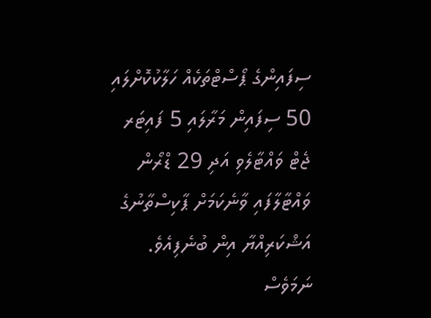ސިފައިންގެ ޕޯސްޓްތަކެއް ހަލާކުކޮށްލައި 50 ސިފައިން މަރާލައި 5 ފައިޓަރ ޖެޓް ވައްޓާލެވި އަދި 29 ޑްރޯން ވައްޓާލާފައި ވާނެކަމަށް ޕާކިސްތާނުގެ އަޝްކަރިއްޔާ އިން ބުނެފިއެވެ.
ނަމަވެސް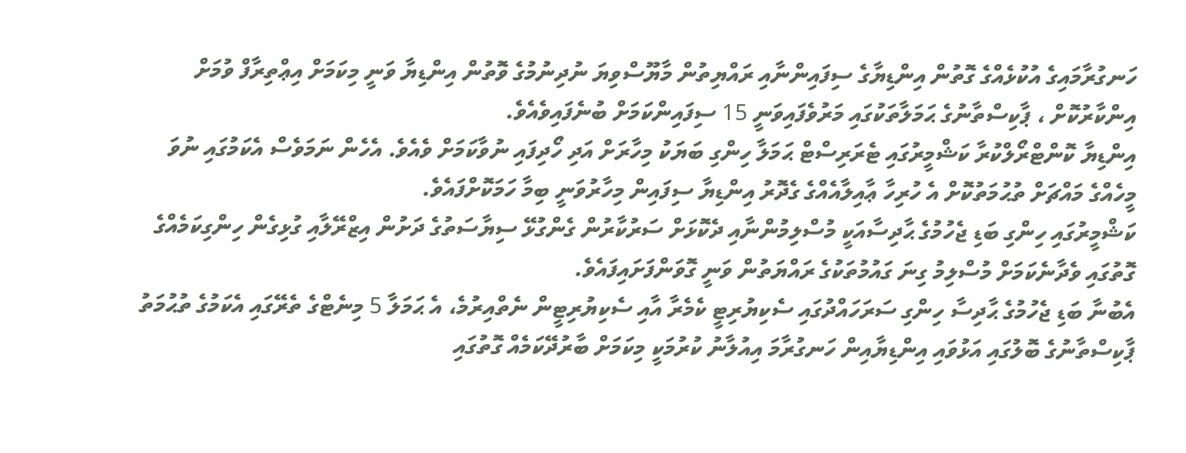ހަނގުރާމައިގެ އުކުޅެއްގެ ގޮތުން އިންޑިޔާގެ ސިފައިންނާއި ރައްޔިތުން މާޔޫސްވިޔަ ނުދިނުމުގެ ވޮތުން އިންޑިޔާ ވަނީ މިކަމަށް އިޢްތިރާފް ވުމަށް އިންކާރުކޮށް ، ޕާކިސްތާނުގެ ޙަމަލާތަކުގައި މަރުވެފައިވަނީ 15 ސިފައިންކަމަށް ބުނެފައިވެއެވެ.
އިންޑިޔާ ކޮންޓްރޯލްކުރާ ކަޝްމީރުގައި ޓެރަރިސްޓް ޙަމަލާ ހިންގި ބަޔަކު މިހާރަށް އަދި ހޯދިފައި ނުވާކަމަށް ވެއެވެ. އެހެން ނަމަވެސް އެކަމުގައި ނުވަ މީހެއްގެ މައްޗަށް ތުޙުމަތުކޮށް އެ ހުރިހާ ޢާއިލާއެއްގެ ގެދޮރު އިންޑިޔާ ސިފައިން މިހާރުވަނީ ބިމާ ހަމަކޮށްފައެވެ.
ކަޝްމީރުގައި ހިންގި ބަޑި ޖެހުމުގެ ޙާދިސާއަކީ މުސްލިމުންނާއި ދެކޮޅަށް ސަރުކާރުން ގެންގުޅޭ ސިޔާސަތުގެ ދަށުން އިޒްރޭލާއި ގުޅިގެން ހިންގިކަމެއްގެ ގޮތުގައި ވެދާނެކަމަށް މުސްލިމު ގިނަ ގައުމުތަކުގެ ރައްޔަތުން ވަނީ ގޮވަންފަށައިފައެވެ.
އެބުނާ ބަޑި ޖެހުމުގެ ޙާދިސާ ހިންގި ސަރަހައްދުގައި ސެކިޔުރިޓީ ކެމެރާ އާއި ސެކިޔުރިޓީން ނެތްއިރުމެ، އެ ޙަމަލާ 5 މިނެޓްގެ ތެރޭގައި އެކަމުގެ ތުޙުމަތު ޕާކިސްތާނުގެ ބޮލުގައި އަޅުވައި އިންޑިޔާއިން ހަނގުރާމަ އިއުލާނު ކުރުމަކީ މިކަމަށް ބާރުދޭކަމެއް ގޮތުގައި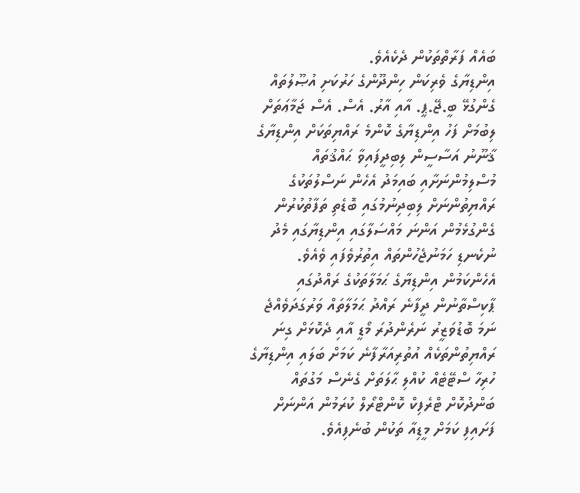ބައެއް ފަރާތްތަކުން ދެކެއެވެ.
އިންޑިޔާގެ ވެރިކަން ހިންދޫންގެ ހަރުކަށި އުޞޫލުތައް ގެންގުޅޭ ބީ.ޖޭ.ޕީ. އާއި އާރު. އެސް. އެސް ޖަމާޢަތަށް ލިބުމަށް ފަހު އިންޑިޔާގެ ކޮންމެ ރައްޔިތަކަށް އިންޑިޔާގެ ޤާނޫނު އަސާސީން ލިބިދީފައިވާ ޙައްޤުތައް މުސްލިމުންނަށާއި ބައިމަދު އެހެން ނަސްލުތަކުގެ ރައްޔިތުންނަށް ލިބިދިނުމުގައި ބޮޑެތި ތަފާތުކުރުން ގެންގުޅެމުން އަންނަ މައްސަލާގައި އިންޑިޔާގައި މެދު ނުކެނޑި ހަމަނުޖެހުންތައް އިތުރުވެފައި ވެއެވެ.
އެހެންކަމުން އިންޑިޔާގެ ޙަމަލާތަކުގެ ރައްދުގައި ޕާކިސްތާނުން ދީފާނެ ރައްދު ޙަމަލާތައް ވަރުގަދަވެއްޖެ ނަމަ ބޮޑުވަޒީރު ނަރެންދުރަ މޯޑީ އާއި ދެކޮޅަށް ގިނަ ރައްޔިތުންތަކެއް އުތުރިއަރާފާނެ ކަމަށް ބަލައި އިންޑިޔާގެ ހުރިހާ ސްޓޭޓެއް ކުއްލި ޙާލަތަށް ގެނެސް މަގުތައް ބަންދުކޮށް ޓްރެފިކް ކޮންޓްރޯލް ކުރަމުން އަންނަށް ފަށައިފި ކަމަށް މީޑިއާ ތަކުން ބުނެފިއެވެ.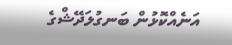އަނެއްކޮޅުން ބަނގުލަދޭޝްގެ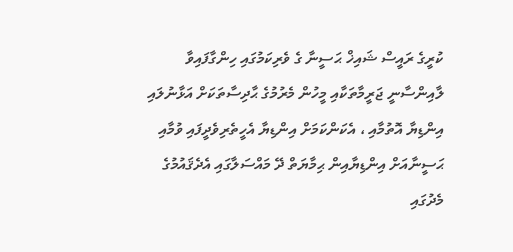ކުރީގެ ރައީސް ޝައިޚް ޙަސީނާ ގެ ވެރިކަމުގައި ހިންގާފައިވާ ލާއިންސާނީ ޖަރީމާތަކާއި މީހުން މެރުމުގެ ޙާދިސާތަކަށް އަޅާނުލައި އިންޑިޔާ އޮތުމާއި ، އެކަންކަމަށް އިންޑިޔާ އެހީތެރިވެދީފައި ވުމާއި ޙަސީނާއަށް އިންޑިޔާއިން ޙިމާޔަތް ދޭ މައްސަލާގައި އެދެޤައުމުގެ މެދުގައި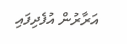އަރާރުން އުފެދިފައި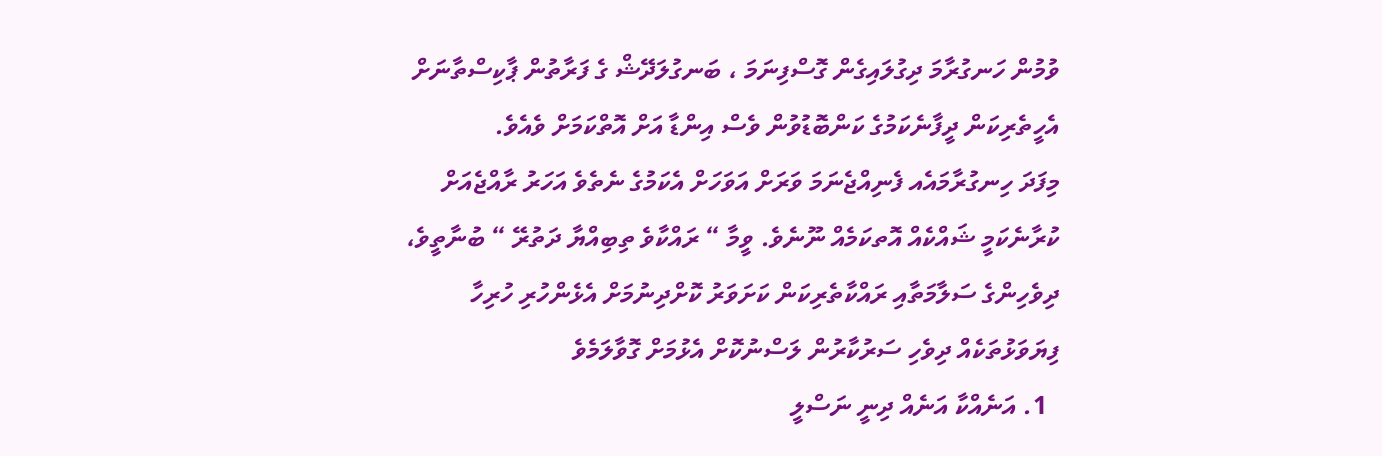ވުމުން ހަނގުރާމަ ދިގުލައިގެން ގޮސްފިނަމަ ، ބަނގުލަދޭޝް ގެ ފަރާތުން ޕާކިސްތާނަށް އެހީތެރިކަން ދީފާނެކަމުގެ ކަންބޮޑުވުން ވެސް އިންޑާ އަށް އޮތްކަމަށް ވެއެވެ.
މިފަދަ ހިނގުރާމައެއ ފެނިއްޖެނަމަ ވަރަށް އަވަހަށް އެކަމުގެ ނެތެވެ އަހަރު ރާއްޖެއަށް ކުރާނެކަމީ ޝައްކެއް އޮތކަމެއް ނޫނެވެ. ވީމާ “ ރައްކާވެ ތިބިއްޔާ ދަތުރޭ “ ބުނާތީވެ، ދިވެހިންގެ ސަލާމަތާއި ރައްކާތެރިކަން ކަށަވަރު ކޮށްދިނުމަށް އެޅެންހުރި ހުރިހާ ފިޔަވަޅުތަކެއް ދިވެހި ސަރުކާރުން ލަސްނުކޮށް އެޅުމަށް ގޮވާލަމެވެ
  1. އަނެއްކާ އަނެއް ދިނީ ނަސްލީ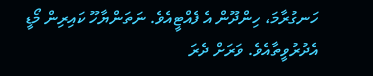ހަނގުރާމަ، ހިންދޫން އެ ފެއްޓީއެވެ. ނަތަންޔާހޫ ކައިރިން މޯޑީ އެދުރުވީތާއެވެ. ވަރަށް ދެރަ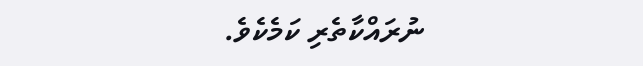ނުރައްކާތެރި ކަމެކެވެ.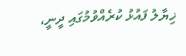ޚިޔާލު ފައުޅު ކުރެއްވުމުގައި ދީނީ،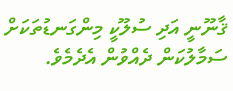ޤާނޫނީ އަދި ސުލޫކީ މިންގަނޑުތަކަށް ސަމާލުކަން ދެއްވުން އެދެމެވެ.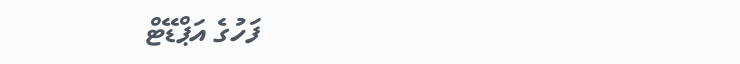ފަހުގެ އަޕްޑޭޓް